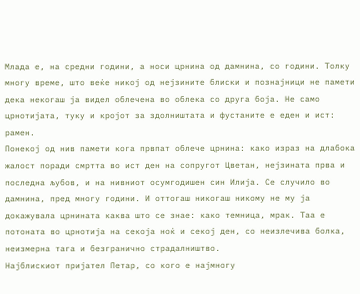Млада е, на средни години, а носи црнина од дамнина, со години. Толку многу време, што веќе никој од нејзините блиски и познајници не памети дека некогаш ја видел облечена во облека со друга боја. Не само црнотијата, туку и кројот за здолништата и фустаните е еден и ист: рамен.
Понекој од нив памети кога првпат облече црнина: како израз на длабока жалост поради смртта во ист ден на сопругот Цветан, нејзината прва и последна љубов, и на нивниот осумгодишен син Илија. Се случило во дамнина, пред многу години. И оттогаш никогаш никому не му ја докажувала црнината каква што се знае: како темница, мрак. Таа е потоната во црнотија на секоја ноќ и секој ден, со неизлечива болка, неизмерна тага и безгранично страдалништво.
Најблискиот пријател Петар, со кого е најмногу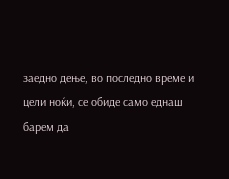заедно дење, во последно време и цели ноќи, се обиде само еднаш барем да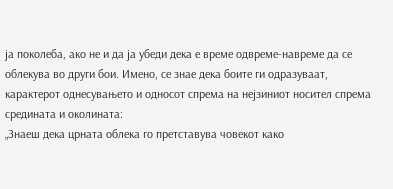ја поколеба, ако не и да ја убеди дека е време одвреме-навреме да се облекува во други бои. Имено, се знае дека боите ги одразуваат, карактерот однесувањето и односот спрема на нејзиниот носител спрема средината и околината:
„Знаеш дека црната облека го претставува човекот како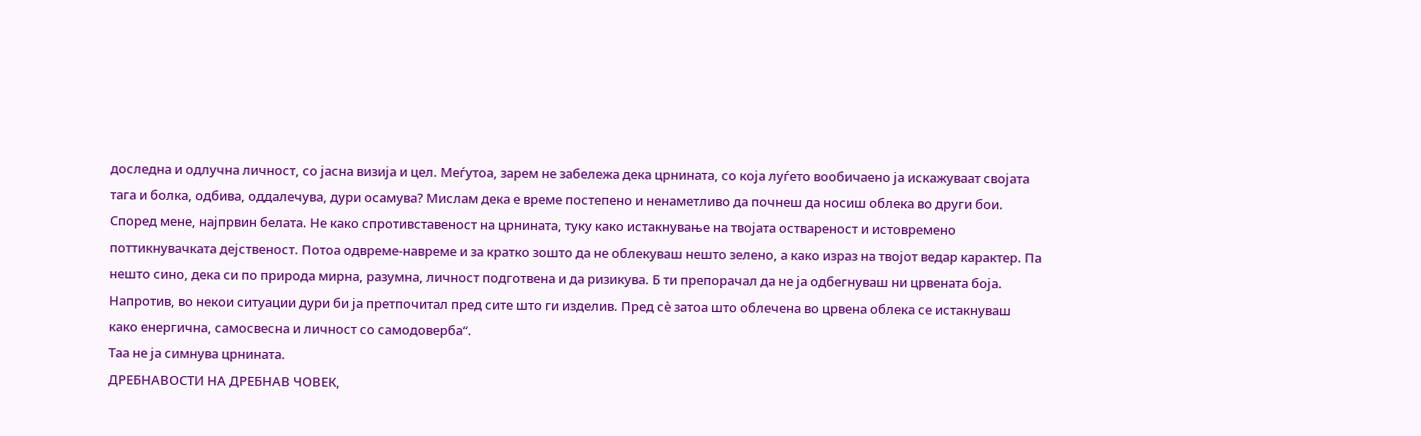доследна и одлучна личност, со јасна визија и цел. Меѓутоа, зарем не забележа дека црнината, со која луѓето вообичаено ја искажуваат својата тага и болка, одбива, оддалечува, дури осамува? Мислам дека е време постепено и ненаметливо да почнеш да носиш облека во други бои. Според мене, најпрвин белата. Не како спротивставеност на црнината, туку како истакнување на твојата оствареност и истовремено поттикнувачката дејственост. Потоа одвреме-навреме и за кратко зошто да не облекуваш нешто зелено, а како израз на твојот ведар карактер. Па нешто сино, дека си по природа мирна, разумна, личност подготвена и да ризикува. Б ти препорачал да не ја одбегнуваш ни црвената боја. Напротив, во некои ситуации дури би ја претпочитал пред сите што ги изделив. Пред сè затоа што облечена во црвена облека се истакнуваш како енергична, самосвесна и личност со самодоверба“.
Таа не ја симнува црнината.
ДРЕБНАВОСТИ НА ДРЕБНАВ ЧОВЕК,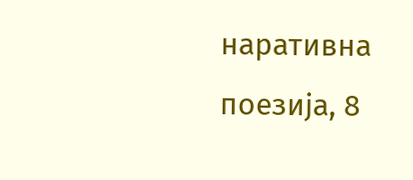наративна поезија, 8